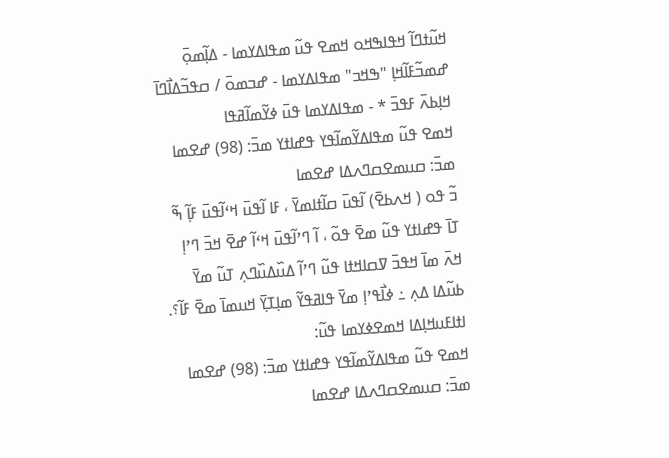ߞߎ߬ߙߣߊ߬ ߞߟߊߒߞߋ ߞߘߐ ߟߎ߬ ߘߟߊߡߌߘߊ - ߡߊ߲߬ߘߋ߲߫ ߝߘߏ߬ߓߊ߬ߞߊ߲ "ߒߞߏ" ߘߟߊߡߌߘߊ - ߝߏߘߋ߫ / ߛߟߏ߬ߡߊ߯ߣߊ߫ ߞߊ߲ߕߍ߫ ߓߟߏ߫ * - ߘߟߊߡߌߘߊ ߟߎ߫ ߦߌ߬ߘߊ߬ߥߟߊ
ߞߘߐ ߟߎ߬ ߘߟߊߡߌ߬ߘߊ߬ߟߌ ߟߝߊߙߌ ߘߏ߫: (98) ߝߐߘߊ ߘߏ߫: ߛߎߘߐߛߣߍߡߊ ߝߐߘߊ
ߏ߬ ߟߋ ( ߞߍߕߐ߫) ߊ߬ߟߎ߫ ߛߊ߬ߙߊߘߌ߫ ، ߓߊ ߊ߬ߟߎ߫ ߞߵߊ߬ߟߎ߫ ߓߊ߲߬ ߒ߬ ߠߊ߫ ߟߝߊߙߌ ߟߎ߬ ߘߐ߫ ߟߋ߬ ، ߊ߬ ߣߴߊ߬ߟߎ߫ ߞߵߊ߬ ߝߐ߫ ߞߏ߫ ߣߴߊ߲ ߞߍ߫ ߘߊ߫ ߞߟߏ߫ ߜߛߊߞߙߊ ߟߎ߬ ߣߴߊ߬ ߡߎ߰ߡߎ߰ߣߍ߲ ߠߎ߬ ߘߌ߫ ߕߎ߬ߡߊ ߡߍ߲ ߸ ߦߊ߯ߟߴߊ߲ ߘߌ߫ ߟߊߥߟߌ߬ ߘߊ߲ߠߌ߲߫ ߞߎߘߊ߫ ߘߐ߫ ߓߊ߬؟.
ߊߙߊߓߎߞߊ߲ߡߊ ߞߘߐߦߌߘߊ ߟߎ߬:
ߞߘߐ ߟߎ߬ ߘߟߊߡߌ߬ߘߊ߬ߟߌ ߟߝߊߙߌ ߘߏ߫: (98) ߝߐߘߊ ߘߏ߫: ߛߎߘߐߛߣߍߡߊ ߝߐߘߊ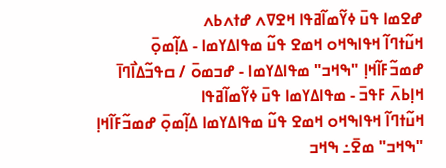ߝߐߘߊ ߟߎ߫ ߦߌ߬ߘߊ߬ߥߟߊ ߞߐߜߍ ߝߙߍߕߍ
ߞߎ߬ߙߣߊ߬ ߞߟߊߒߞߋ ߞߘߐ ߟߎ߬ ߘߟߊߡߌߘߊ - ߡߊ߲߬ߘߋ߲߫ ߝߘߏ߬ߓߊ߬ߞߊ߲ "ߒߞߏ" ߘߟߊߡߌߘߊ - ߝߏߘߋ߫ / ߛߟߏ߬ߡߊ߯ߣߊ߫ ߞߊ߲ߕߍ߫ ߓߟߏ߫ - ߘߟߊߡߌߘߊ ߟߎ߫ ߦߌ߬ߘߊ߬ߥߟߊ
ߞߎ߬ߙߣߊ߬ ߞߟߊߒߞߋ ߞߘߐ ߟߎ߬ ߘߟߊߡߌߘߊ ߡߊ߲߬ߘߋ߲߫ ߝߘߏ߬ߓߊ߬ߞߊ߲ "ߒߞߏ" ߘߐ߫߸ ߒߞߏ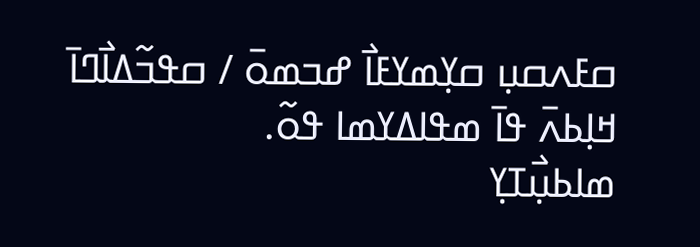ߛߓߍߛߎ߲ ߛߌ߲ߘߌߓߊ߯ ߝߏߘߋ߫ / ߛߟߏ߬ߡߊ߯ߣߊ߫ ߞߊ߲ߕߍ߫ ߟߊ߫ ߘߟߊߡߌߘߊ ߟߋ߬.
ߘߊߕߎ߲߯ߠߌ߲